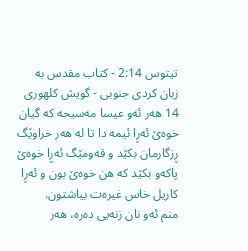تیتوس 2:14 - کتاب مقدس به زبان کردی جنوبی - گویش کلهوری
14 هەر ئەو عیسا مەسیحه که گیان خوەێ ئەڕا ئیمه دا تا له هەر خراوێگ ڕزگارمان بکێد و قەومێگ ئەڕا خوەێ پاکەو بکێد که هن خوەێ بون و ئەڕا کاریل خاس غیرەت بیاشتون.
منم ئەو نان زنەیی دەره، هەر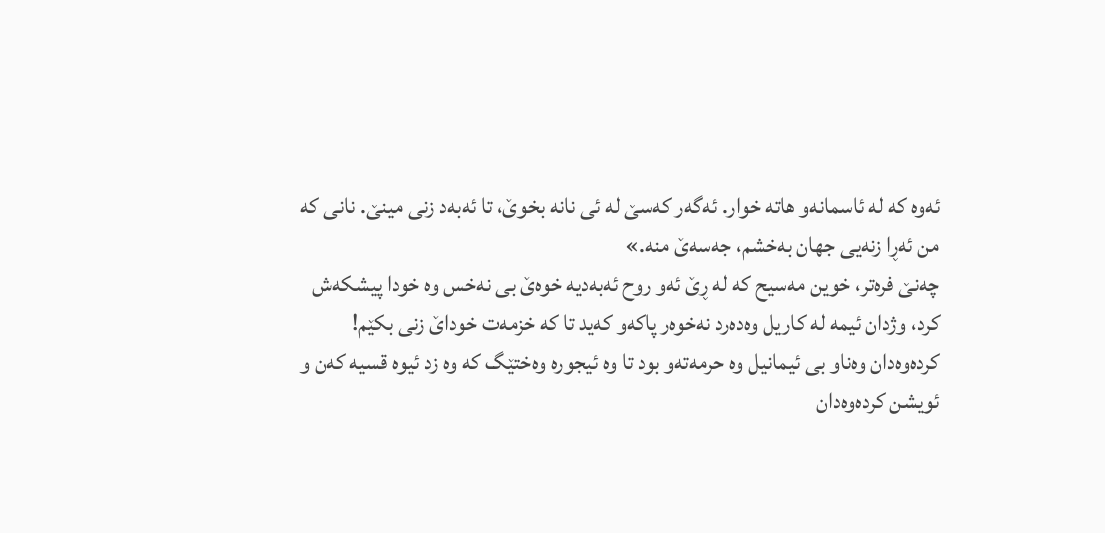ئەوه که له ئاسمانەو هاته خوار. ئەگەر کەسێ له ئی نانه بخوێ، تا ئەبەد زنی مینێ. نانی که من ئەڕا زنەیی جهان بەخشم، جەسەێ منه.»
چەنێ فرەتر، خوین مەسیح که له ڕێ ئەو روح ئەبەدیه خوەێ بی نەخس وه خودا پیشکەش کرد، وژدان ئیمه له کاریل وەدەرد نەخوەر پاکەو کەید تا که خزمەت خوداێ زنی بکێم!
کردەوەدان وەناو بی ئیمانیل وه حرمەتەو بود تا وه ئیجوره وەختێگ که وه زد ئیوه قسیه کەن و ئویشن کردەوەدان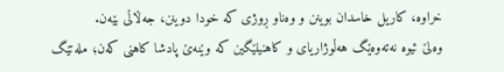خراوه، کاریل خاسدان بوینن و وەناو ڕوژی که خودا دوینن، جەڵاڵی بێەن.
وەلێ ئیوه نەتەوەێگ هەڵوژاریای و کاهنيلێگین که وێنەێ پادشا کاهنی کەن؛ ملەتێگ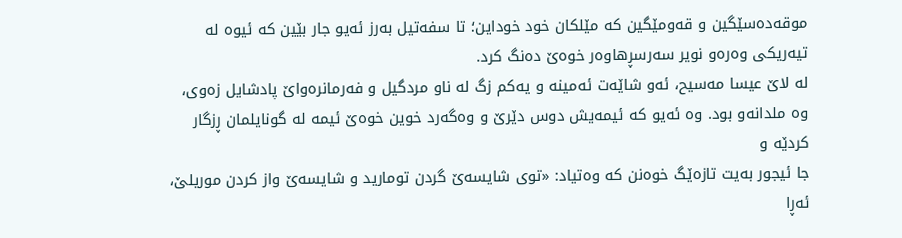موقەدەسێگین و قەومێگین که مێلکان خود خوداین؛ تا سفەتیل بەرز ئەیو جار بێین که ئیوه له تیەریکی وەرەو نویر سەرسڕهاوەر خوەێ دەنگ کرد.
له لاێ عیسا مەسیح، ئەو شاێەت ئەمینە و یەکم زگ له ناو مردگیل و فەرمانرەواێ پادشایل زەوی، وه ملدانەو بود. وه ئەیو که ئیمەیش دوس دێرێ و وەگەرد خوین خوەێ ئیمه له گونایلمان ڕزگار کردێه و
جا ئیجور بەیت تازەێگ خوەنن که وەتیاد: «توی شایسەێ گردن تومارید و شایسەێ واز کردن موریلێ، ئەڕا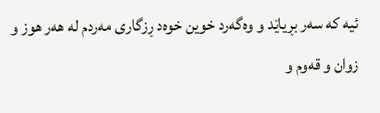ئیه که سەر بڕیاێد و وەگەرد خوین خوەد ڕزگاری مەردم له هەر هوز و زوان و قەوم و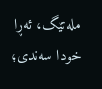ملەتێگ، ئەڕا خودا سەندی؛